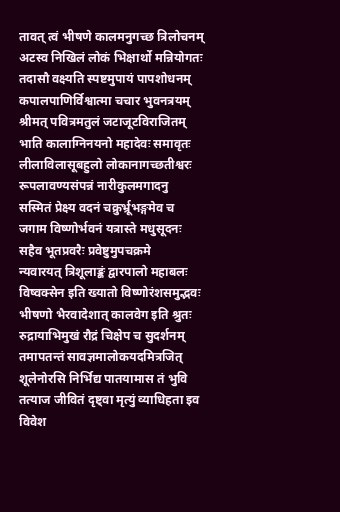तावत् त्वं भीषणे कालमनुगच्छ त्रिलोचनम्
अटस्व निखिलं लोकं भिक्षार्थो मन्नियोगतः
तदासौ वक्ष्यति स्पष्टमुपायं पापशोधनम्
कपालपाणिर्विश्वात्मा चचार भुवनत्रयम्
श्रीमत् पवित्रमतुलं जटाजूटविराजितम्
भाति कालाग्निनयनो महादेवः समावृतः
लीलाविलासूबहुलो लोकानागच्छतीश्वरः
रूपलावण्यसंपन्नं नारीकुलमगादनु
सस्मितं प्रेक्ष्य वदनं चक्रुर्भ्रूभङ्गमेव च
जगाम विष्णोर्भवनं यत्रास्ते मधुसूदनः
सहैव भूतप्रवरैः प्रवेष्टुमुपचक्रमे
न्यवारयत् त्रिशूलाङ्कं द्वारपालो महाबलः
विष्वक्सेन इति ख्यातो विष्णोरंशसमुद्भवः
भीषणो भैरवादेशात् कालवेग इति श्रुतः
रुद्रायाभिमुखं रौद्रं चिक्षेप च सुदर्शनम्
तमापतन्तं सावज्ञमालोकयदमित्रजित्
शूलेनोरसि निर्भिद्य पातयामास तं भुवि
तत्याज जीवितं दृष्ट्वा मृत्युं व्याधिहता इव
विवेश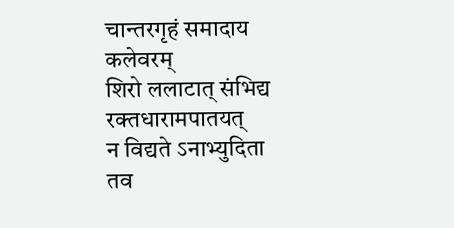चान्तरगृहं समादाय कलेवरम्
शिरो ललाटात् संभिद्य रक्तधारामपातयत्
न विद्यते ऽनाभ्युदिता तव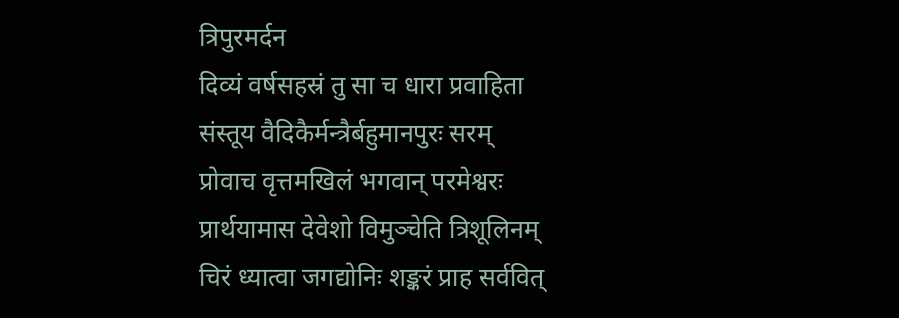त्रिपुरमर्दन
दिव्यं वर्षसहस्रं तु सा च धारा प्रवाहिता
संस्तूय वैदिकैर्मन्त्रैर्बहुमानपुरः सरम्
प्रोवाच वृत्तमखिलं भगवान् परमेश्वरः
प्रार्थयामास देवेशो विमुञ्चेति त्रिशूलिनम्
चिरं ध्यात्वा जगद्योनिः शङ्करं प्राह सर्ववित्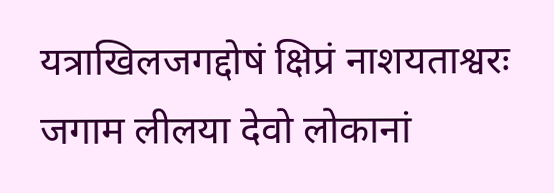यत्राखिलजगद्दोषं क्षिप्रं नाशयताश्वरः
जगाम लीलया देवो लोकानां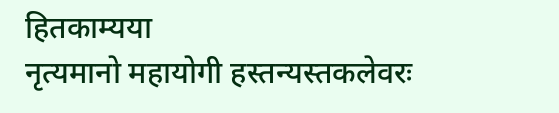हितकाम्यया
नृत्यमानो महायोगी हस्तन्यस्तकलेवरः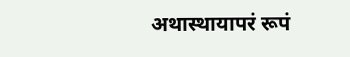अथास्थायापरं रूपं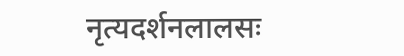नृत्यदर्शनलालसः